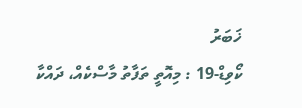ޚަބަރު
ކޯވިޑް-19 : މިއޮތީ ތަފާތު މާސްކެއް، ދައްކާ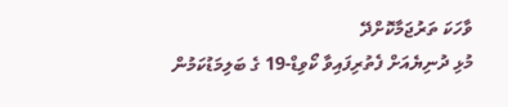ވާހަކަ ތަރުޖަމާކޮށްދޭ
މުޅި ދުނިޔެއަށް ފެތުރިފައިވާ ކޯވިޑް-19 ގެ ބަލިމަޑުކަމުން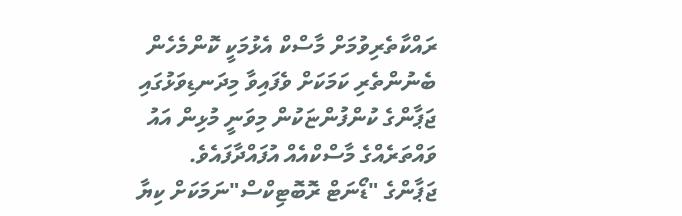ރައްކާތެރިވުމަށް މާސްކް އެޅުމަކީ ކޮންމެހެން ބެނުންތެރި ކަމަކަށް ވެފައިވާ މިދަނޑިވަޅުގައި ޖަޕާންގެ ކުންފުންޏަކުން މިވަނީ މުޅިން އައު ވައްތަރެއްގެ މާސްކްއެއް އުފައްދާފައެވެ.
ޖަޕާންގެ "ޑޯނަޓް ރޮބޮޓިކްސް"ނަމަކަށް ކިޔާ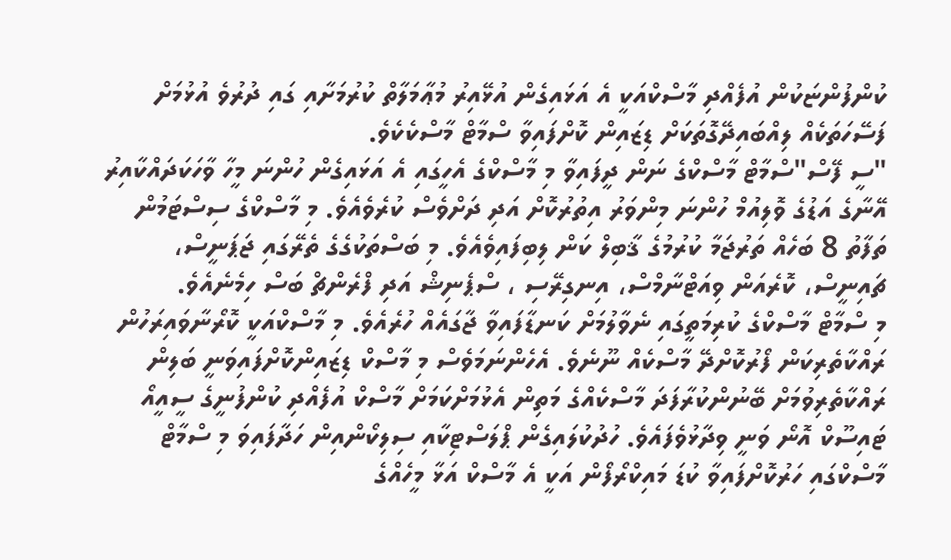ކުންފުންޏަކުން އުފެއްދި މާސްކްއަކީ އެ އަޅައިގެން އުޅޭއިރު މުޢާމަލާތް ކުރުމަށާއި ގައި ދުރުވެ އުޅުމަށް ފަސޭހަތަކެއް ލިއްބައިދޭގޮތަކަށް ޑިޒައިން ކޮށްފައިވާ ސްމާޓް މާސްކެކެވެ.
"ސީ ފޭސް"ސްމާޓް މާސްކްގެ ނަން ދީފައިވާ މި މާސްކްގެ އެހީގައި އެ އަޅައިގެން ހުންނަ މީހާ ވާހަކަދައްކާއިރު އޭނާގެ އަޑުގެ ވޮލިއުމް ހުންނަ މިންވަރު އިތުރުކޮށް އަދި ދަށްވެސް ކުރެވެއެވެ. މި މާސްކްގެ ސިސްޓަމުން ތަފާތު 8 ބަހެއް ތަރުޖަމާ ކުރުމުގެ ޤާބިލް ކަން ލިބިފައިވެއެވެ. މި ބަސްތަކުގެގެ ތެރޭގައި ޖަޕަނީސް، ޗައިނީސް، ކޮރެއަން ވިއަޓްނާމްސް، އިނގިރޭސި ، ސްޕެނިޝް އަދި ފްރެންޗް ބަސް ހިމެނެއެވެ.
މި ސްމާޓް މާސްކްގެ ކުރިމަތީގައި ނެވާލުމަށް ކަނޑާފައިވާ ޖާގައެއް ހުރެއެވެ. މި މާސްކްއަކީ ކޮރޯނާވައިރަހުން ރައްކާތެރިކަން ފޯރުކޮށްދޭ މާސްކެއް ނޫނެވެ. އެހެންނަމަވެސް މި މާސްކް ޑިޒައިންކޮށްފައިވަނީ ބަލިން ރައްކާތެރިވުމަށް ބޭނުންކުރާފަދަ މާސްކެއްގެ މަތިން އެޅުމަށްކަމަށް މާސްކް އުފެއްދި ކުންފުނީގެ ސީއީއޯ ޓައިސޫކް އޮނޯ ވަނީ ވިދާޅުވެފައެވެ. ހުދުކުލައިގެން ޕްލަސްޓިކާއި ސިލިކޯންއިން ހަދާފައިވަ މި ސްމާޓް މާސްކްގައި ހަރުކޮށްފައިވާ ކުޑަ މައިކްރޯފޯން އަކީ އެ މާސްކް އަޅާ މީހެއްގެ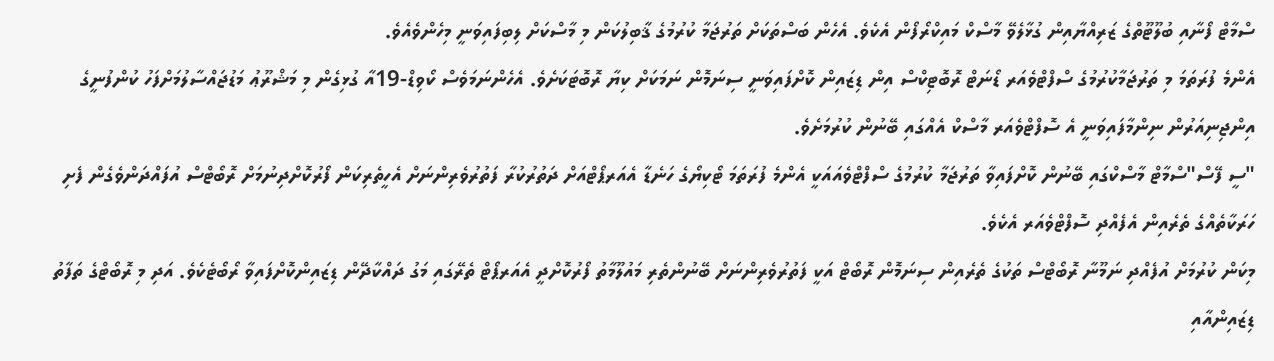ސްމާޓް ފޯނާއި ބުލޫޓޫތްގެ ޒަރިއްޔާއިން ގުޅާލެވޭ މާސްކް މައިކްރޯފޯން އެކެވެ. އެހެން ބަސްތަކަށް ތަރުޖަމާ ކުރުމުގެ ޤާބިލުކަން މި މާސްކަށް ލިބިފައިވަނީ މިހެންވެއެވެ.
އެންމެ ފުރަތަމަ މި ތަރުޖަމާކުރުމުގެ ސްފްޓްވެއަރ ޑޯނަޓް ރޮބޮޓިކްސް އިން ޑިޒައިން ކޮށްފައިވަނީ ސިނަމޮން ނަމަކަށް ކިޔާ ރޮބޮޓަކަށެވެ. އެހެންނަމަވެސް ކޯވިޑް-19އާ ގުޅިގެން މި މަޝްރޫޢު މަޑުޖައްސާލުމަށްފަހު ކުންފުނީގެ އިންޖިނިއަރުން ނިންމާފައިވަނީ އެ ސޮފްޓްވެއަރ މާސްކް އެއްގައި ބޭނުން ކުރުމަށެވެ.
"ސީ ފޭސް"ސްމާޓް މާސްކްގައި ބޭނުން ކޮށްފައިވާ ތަރުޖަމާ ކުރުމުގެ ސްފްޓްވެއައަކީ އެންމެ ފުރަތަމަ ޓޯކިޔޯގެ ހަނެޑާ އެއަރޕޯޓްއަށް ދަތުރުކުރާ ފަތުރުވެރިންނަށް އެހީތެރިކަން ފޯރުކޮށްދިނުމަށް ރޮބޯޓްސް އުފައްދަންވެގެން ފެށި ހަރަކާތެއްގެ ތެރެއިން އެފެއްދި ސޮފްޓްވެއަރ އެކެވެ.
މިކަން ކުރުމަށް އުފެއްދި ނަމޫނާ ރޮބޯޓްސް ތަކުގެ ތެރެއިން ސިނަމޮން ރޮބޯޓް އަކީ ފަތުރުވެރިންނަށް ބޭނުންތެރި މައުލޫމާތު ފޯރުކޮށްދީ އެއަރޕޯޓް ތެރޭގައި މަގު ދައްކާދޭން ޑިޒައިންކޮށްފައިވާ ރޯބޯޓެކެވެ. އަދި މި ރޮބޯޓްގެ ތަފާތު ޑިޒައިންއާއި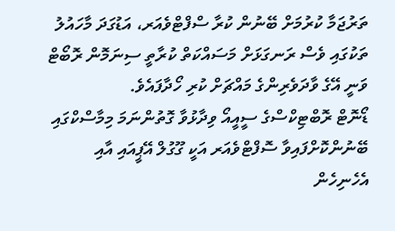ތަރުޖަމާ ކުރުމަށް ބޭނުން ކުރާ ސްފްޓްވެއަރ، އަޑުގަދަ މާހައުލު ތަކުގައި ވެސް ރަނގަޅަށް މަސައްކަތް ކުރާތީ ސިނަމޮން ރޮބޯޓް ވަނީ އޭގެ ވާދަވެރިންގެ މައްޗަށް ކުރި ހޯދާފައެވެ.
ޑޯނޮޓް ރޮބްޓިކްސްގެ ސީއީއޯ ވިދާޅުވާ ގޮތުންނަމަ މިމާސްކްގައި ބޭނުންކޮށްފައިވާ ސޮފްޓްވެއަރ އަކީ ގޫގުލް އޭޕީއައި އާއި އެހެނިހެން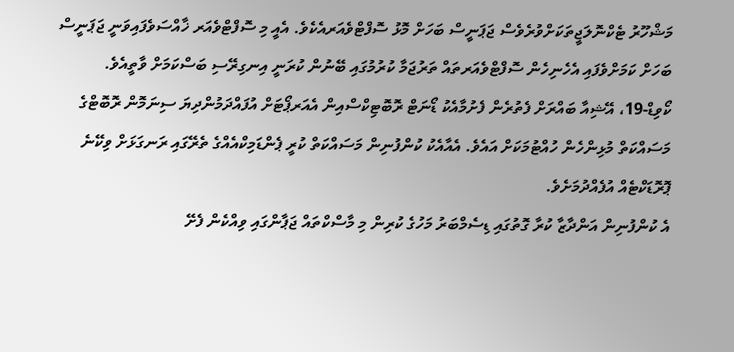މަޝްހޫރު ޓެކްނޮލަޖީތަކަށްވުރެވެސް ޖަޕަނީސް ބަހަށް މޮޅު ސޮފްޓްވެއަރއެކެވެ. އެއީ މި ސޮފްޓްވެއަރ ޚާއްސަވެފައިވަނީ ޖަޕަނީސް ބަހަށް ކަމަށްވެފައި އެހެނިހެން ސޮފްޓްވެއަރތައް ތަރުޖަމާ ކުރުމުގައި ބޭނުން ކުރަނީ އިނގިރޭސި ބަސްކަމަށް ވާތީއެވެ.
ކޯވިޑް-19، އޭޝިއާ ބައްރަށް ފެތުރެން ފެށުމާއެކު ޑޯނަޓް ރޮބޮޓިކްސްއިން އެއަރޕޯޓަށް އުފައްދަމުންދިޔަ ސިނަމޮން ރޮބޮޓްގެ މަސައްކަތް މުޅިންހެން ހުއްޓުމަކަށް އައެވެ. އެއާއެކު ކުންފުނިން މަސައްކަތް ކުރީ ޕެންޑަމިކްއެއްގެ ތެރޭގައި ރަނގަޅަށް ވިކޭނެ ޕޮރޮޑަކްޓެއް އުފެއްދުމަށެވެ.
އެ ކުންފުނިން އަންދާޒާ ކުރާ ގޮތުގައި ޑިސެމްބަރު މަހުގެ ކުރިން މި މާސްކްތައް ޖަޕާންގައި ވިއްކެން ފެށޭ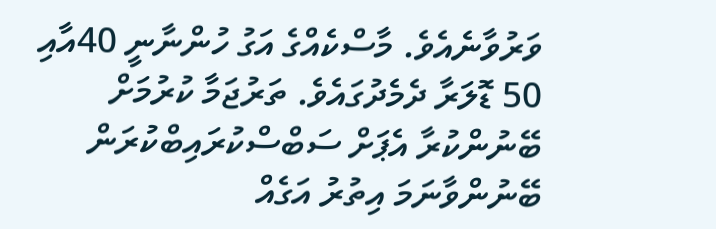ވަރުވާނެއެވެ. މާސްކެއްގެ އަގު ހުންނާނީ 40އާއި 50 ޑޮލަރާ ދެމެދުގައެވެ. ތަރުޖަމާ ކުރުމަށް ބޭނުންކުރާ އެޕަށް ސަބްސްކުރައިބްކުރަން ބޭނުންވާނަމަ އިތުރު އަގެއް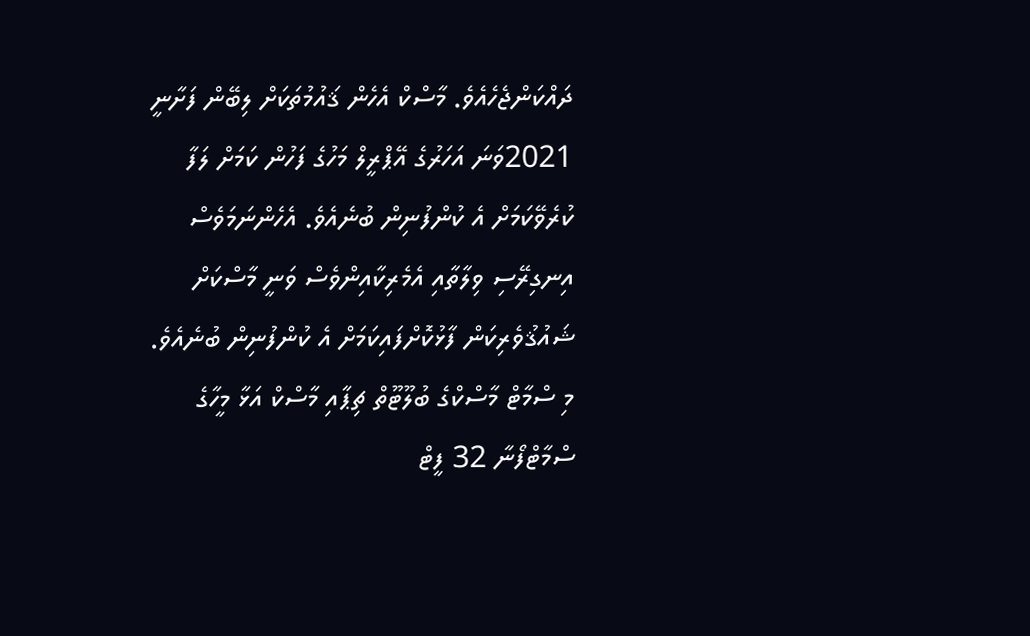ދައްކަންޖެހެއެވެ. މާސްކް އެހެން ޤައުމުތަކަށް ލިބޭން ފަށާނީ 2021ވަނަ އަހަރުގެ އޭޕްރީލް މަހުގެ ފަހުން ކަމަށް ލަފާ ކުރެވޭކަމަށް އެ ކުންފުނިން ބުނެއެވެ. އެހެންނަމަވެސް އިނގިރޭސި ވިލާތާއި އެމެރިކާއިންވެސް ވަނީ މާސްކަށް ޝައުޤުވެރިކަން ފާޅުކޮށްފައިކަމަށް އެ ކުންފުނިން ބުނެއެވެ.
މި ސްމާޓް މާސްކްގެ ބުލޫޓޫތް ޗިޕާއި މާސްކް އަޅާ މީހާގެ ސްމާޓްފޯނާ 32 ފީޓް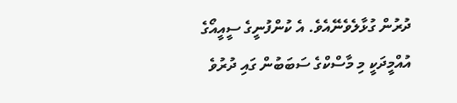ދުރުން ގުޅާލެވެނޭއެވެ. އެ ކުންފުނީގެ ސީއީއޯގެ އުއްމީދަކީ މި މާސްކްގެ ސަބަބުން ގައި ދުރުވެ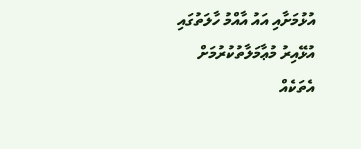އުޅުމަށާއި އައު އާއްމު ހާލަތުގައި އުޅޭއިރު މުޢާމަލާތުކުރުމަށް އެތަކެއް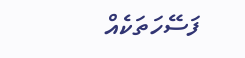ފަސޭހަތަކެއް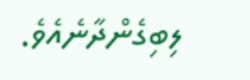ލިބިގެންދާނެއެވެ.